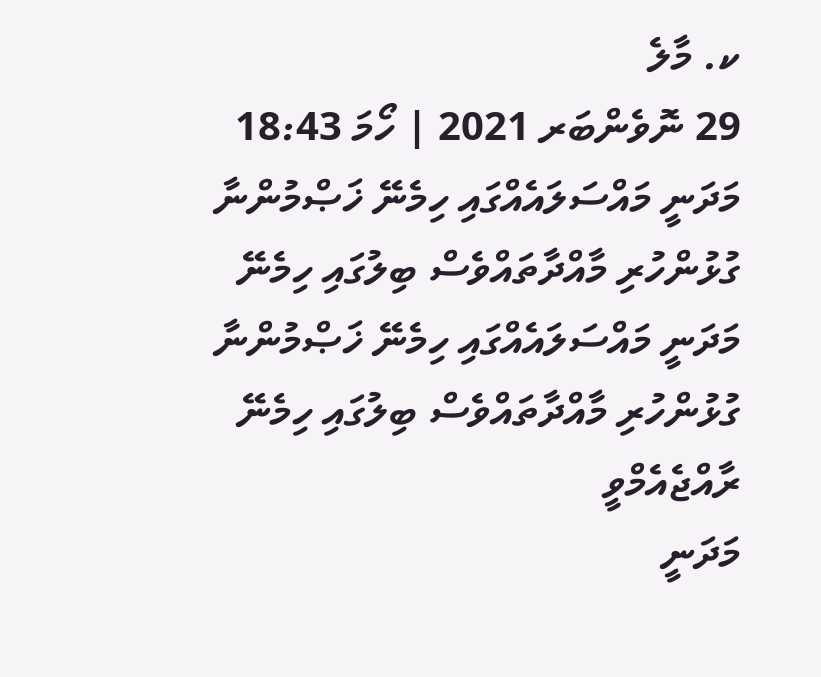ކ. މާލެ
29 ނޮވެންބަރ 2021 | ހޯމަ 18:43
މަދަނީ މައްސަލައެއްގައި ހިމެނޭ ޚަޞްމުންނާ ގުޅުންހުރި މާއްދާތައްވެސް ބިލުގައި ހިމެނޭ
މަދަނީ މައްސަލައެއްގައި ހިމެނޭ ޚަޞްމުންނާ ގުޅުންހުރި މާއްދާތައްވެސް ބިލުގައި ހިމެނޭ
ރާއްޖެއެމްވީ
މަދަނީ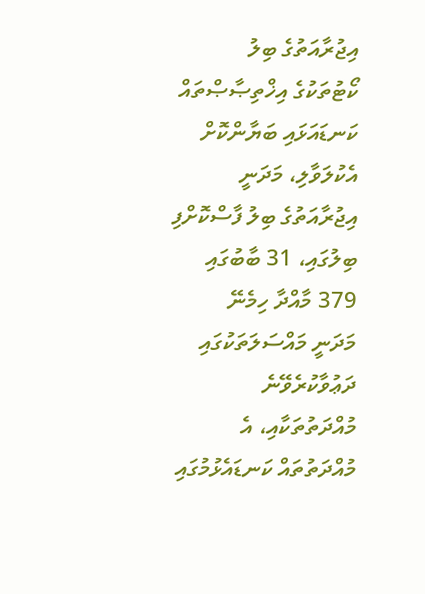އިޖުރާއަތުގެ ބިލު
ކޯޓުތަކުގެ އިޚްތިޞާޞްތައް ކަނޑައަޅައި ބަޔާންކޮށް އެކުލަވާލި، މަދަނީ އިޖުރާއަތުގެ ބިލު ފާސްކޮށްފި
ބިލުގައި، 31 ބާބުގައި 379 މާއްދާ ހިމެނޭ
މަދަނީ މައްސަލަތަކުގައި ދަޢުވާކުރެވޭނެ މުއްދަތުތަކާއި، އެ މުއްދަތުތައް ކަނޑައެޅުމުގައި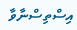އިސްތިސްނާވާ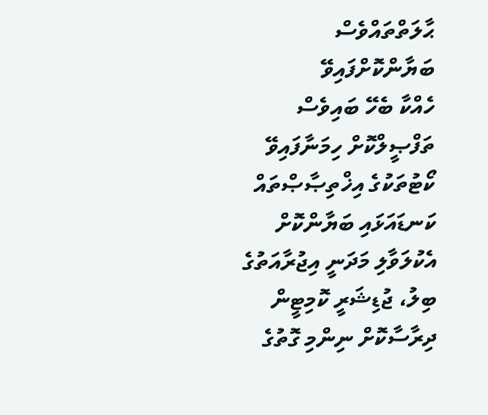ޙާލަތްތައްވެސް ބަޔާންކޮށްފައިވޭ
ހެއްކާ ބެހޭ ބައިވެސް ތަފްޞީލްކޮށް ހިމަނާފައިވޭ
ކޯޓުތަކުގެ އިޚްތިޞާޞްތައް ކަނޑައަޅައި ބަޔާންކޮށް އެކުލަވާލި މަދަނީ އިޖުރާއަތުގެ ބިލު، ޖުޑިޝަރީ ކޮމިޓީން ދިރާސާކޮށް ނިންމި ގޮތުގެ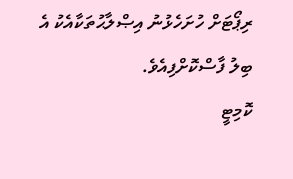ރިޕޯޓަށް ހުށަހެޅުނު އިޞްލާޙުތަކާއެކު އެ ބިލު ފާސްކޮށްފިއެވެ.
ކޮމިޓީ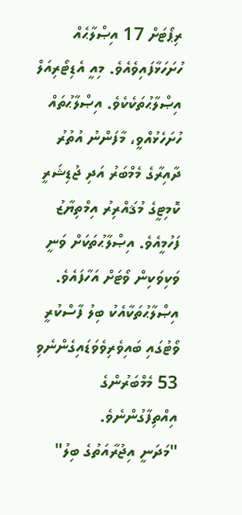ރިޕޯޓަށް 17 އިޞްލާޙެއް ހުށަހަޅާފައިވެއެވެ. މިއީ އެޑިޓޯރިއަލް އިޞްލާޙުތަކެކެވެ. އިޞްލާޙުތައް ހުށަހެޅުއްވީ، މާފަންނު އުތުރު ދާއިރާގެ މެމްބަރު އަދި ޖުޑިޝަރީ ކޮމިޓީގެ މުޤައްރިރު އިމްތިޔާޒު ފަހުމީއެވެ. އިޞްލާޙުތަކަށް ވަނީ ވަކިވަކިން ވޯޓަށް އަހާފައެވެ. އިޞްލާޙުތަކާއެކު ބިލު ފާސްކުރީ ވޯޓުގައި ބައިވެރިވެވަޑައިގެންނެވި 53 މެމްބަރުންގެ އިއްތިފާގުންނެވެ.
"މަދަނީ އިޖުރާއަތުގެ ބިލު"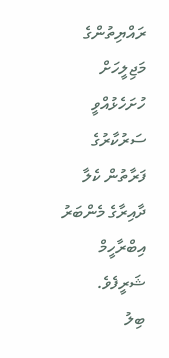ރައްޔިތުންގެ މަޖިލީހަށް ހުށަހެޅުއްވީ ސަރުކާރުގެ ފަރާތުން ކެލާ ދާއިރާގެ މެންބަރު އިބްރާހީމް ޝަރީފެވެ.
ބިލު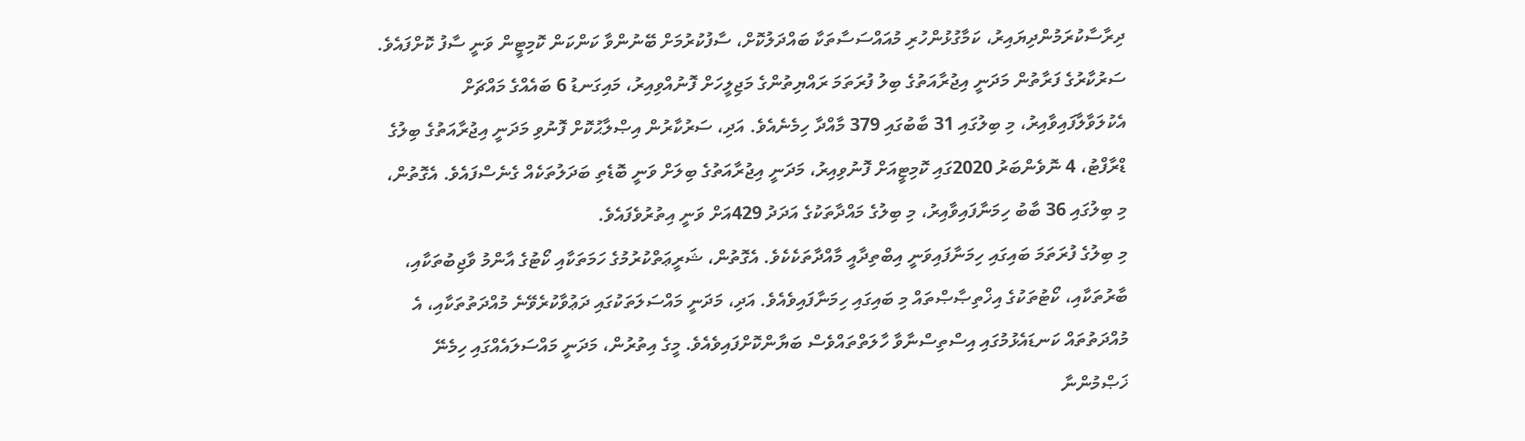ދިރާސާކުރަމުންދިޔައިރު، ކަމާގުޅުންހުރި މުއައްސަސާތަކާ ބައްދަލުކޮށް، ސާފުކުރުމަށް ބޭނުންވާ ކަންކަން ކޮމިޓީން ވަނީ ސާފު ކޮށްފައެވެ. ސަރުކާރުގެ ފަރާތުން މަދަނީ އިޖުރާއަތުގެ ބިލު ފުރަތަމަ ރައްޔިތުންގެ މަޖިލީހަށް ފޮނުއްވިއިރު، މައިގަނޑު 6 ބައެއްގެ މައްޗަށް އެކުލަވާލާފައިވާއިރު، މި ބިލުގައި 31 ބާބުގައި 379 މާއްދާ ހިމެނެއެވެ. އަދި، ސަރުކާރުން އިޞްލާޙުކޮށް ފޮނުވި މަދަނީ އިޖުރާއަތުގެ ބިލުގެ ޑްރާފްޓު، 4 ނޮވެންބަރު 2020ގައި ކޮމިޓީއަށް ފޮނުވިއިރު، މަދަނީ އިޖުރާއަތުގެ ބިލަށް ވަނީ ބޮޑެތި ބަދަލުތަކެއް ގެނެސްފައެވެ. އެގޮތުން، މި ބިލުގައި 36 ބާބު ހިމަނާފައިވާއިރު، މި ބިލުގެ މައްދާތަކުގެ އަދަދު 429އަށް ވަނީ އިތުރުވެފައެވެ.
މި ބިލުގެ ފުރަތަމަ ބައިގައި ހިމަނާފައިވަނީ އިބްތިދާއީ މާއްދާތަކެކެވެ. އެގޮތުން، ޝަރީޢަތްކުރުމުގެ ހަމަތަކާއި ކޯޓުގެ އާންމު ވާޖިބުތަކާއި، ބާރުތަކާއި، ކޯޓުތަކުގެ އިޚްތިޞާޞްތައް މި ބައިގައި ހިމަނާފައިވެއެވެ. އަދި، މަދަނީ މައްސަލަތަކުގައި ދަޢުވާކުރެވޭނެ މުއްދަތުތަކާއި، އެ މުއްދަތުތައް ކަނޑައެޅުމުގައި އިސްތިސްނާވާ ހާލަތްތައްވެސް ބަޔާންކޮށްފައިވެއެވެ. މީގެ އިތުރުން، މަދަނީ މައްސަލައެއްގައި ހިމެނޭ ޚަޞްމުންނާ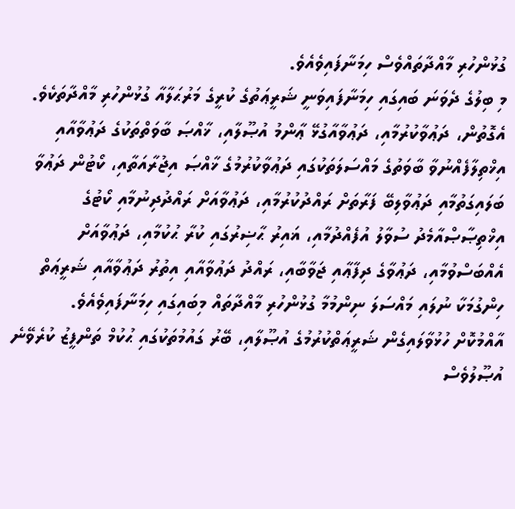ގުޅުންހުރި މާއްދާތައްވެސް ހިމަނާފައިވެއެވެ.
މި ބިލުގެ ދެވަނަ ބައިގައި ހިމަނާފައިވަނީ ޝަރީޢަތުގެ ކުރީގެ މަރުޙަލާއާ ގުޅުންހުރި މާއްދާތަކެވެ. އެގޮތުން، ދަޢުވާކުރުމާއި، ދަޢުވާއާގުޅޭ ޢާންމު އުޞޫލާއި، ޚާއްޞަ ބާވަތްތަކުގެ ދަޢުވާއާއި އިޚްތިލާފެއްނުވާ ބާވަތުގެ މައްސަލަތަކުގައި ދަޢުވާކުރުމުގެ ޚާއްޞަ އިޖުރާއަތާއި، ކޯޓުން ދަޢުވާ ބަލައިގަތުމާއި ދަޢުވާލިބޭ ފަރާތަށް ރައްދުކުރުމާއި، ދަޢުވާއަށް ރައްދުދިނުމާއި ކޯޓުގެ އިޚްތިޞާޞްއާމެދު ސުވާލު އުފެއްދުމާއި، ޣައިރު ޙާޟިރުގައި ކުރާ ޙުކުމާއި، ދަޢުވާއަށް އެއްބަސްވުމާއި، ދަޢުވާގެ ދިފާޢާއި ޖަވާބާއި، ރައްދު ދަޢުވާއާއި އިތުރު ދަޢުވާއާއި ޝަރީޢަތް ހިންގުމަކާ ނުލައި މައްސަލަ ނިންމުމާ ގުޅުންހުރި މާއްދާތައް މިބައިގައި ހިމަނާފައިވެއެވެ.
އާއްމުކޮށް ހުޅުވާލައިގެން ޝަރީޢަތްކުރުމުގެ އުޞޫލާއި، ބޭރު ގައުމުތަކުގައި ޙުކުމް ތަންފީޒު ކުރެވޭނެ އުޞޫލުވެސް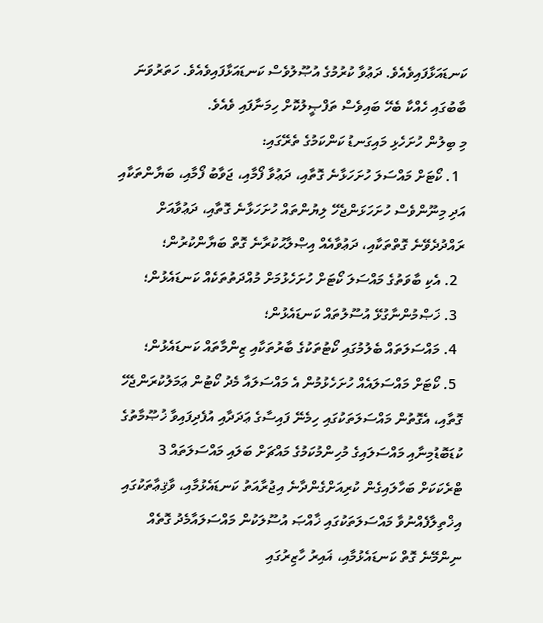ކަނޑައަޅާފައިވެއެވެ. ދަޢުވާ ކުރުމުގެ އުޞޫލުވެސް ކަނޑައަޅާފައިވެއެވެ. ހަތަރުވަނަ ބާބުގައި ހެއްކާ ބެހޭ ބައިވެސް ތަފްޞީލުކޮށް ހިމަނާފައި ވެއެވެ.
މި ބިލުން ހުށަހެޅި މައިގަނޑު ކަންކަމުގެ ތެރޭގައި:
  1. ކޯޓަށް މައްސަލަ ހުށަހަޅާނެ ގޮތާއި، ދަޢުވާ ފޯމާއި، ޖަވާބު ފޯމާއި، ބަޔާންތަކާއި އަދި މިނޫންވެސް ހުށަހަޅަންޖެހޭ ލިޔުންތައް ހުށަހަޅާނެ ގޮތާއި، ދަޢުވާއަށް ރައްދުދެވޭނެ ގޮތްތަކާއި، ދަޢުވާއެއް އިޞްލާޙުކުރާނެ ގޮތް ބަޔާންކުރުން؛
  2. އެކި ބާވަތުގެ މައްސަލަ ކޯޓަށް ހުށަހެޅުމަށް މުއްދަތުތަކެއް ކަނޑައެޅުން؛
  3. ޚަޞްމުންނާގުޅޭ އުސޫލުތައް ކަނޑައެޅުން؛
  4. މައްސަލަތައް ބެލުމުގައި ކޯޓުތަކުގެ ބާރުތަކާއި ޒިންމާތައް ކަނޑައެޅުން؛
  5. ކޯޓަށް މައްސަލައެއް ހުށަހެޅުމުން އެ މައްސަލައާ މެދު ކޯޓުން ޢަމަލުކުރަންޖެހޭ ގޮތާއި، އެގޮތުން މައްސަލަތަކުގައި ހިމެނޭ ފައިސާގެ ޢަދަދާއި އުފެދިފައިވާ ޚުޞޫމާތުގެ ކުޑަބޮޑުމިނާއި މައްސަލައިގެ މުހިންމުކަމުގެ މައްޗަށް ބަލައި މައްސަލަތައް 3 ޓްރެކަކަށް ބަހާލައިގެން ކުރިއަށްގެންދާނެ އިޖުރާއަތު ކަނޑައެޅުމާއި، ވާޤިޢާތަކުގައި އިޚްތިލާފެއްނުވާ މައްސަލަތަކުގައި ޚާއްޞަ އުސޫލަކުން މައްސަލައާމެދު ގޮތެއް ނިންމޭނެ ގޮތް ކަނޑައެޅުމާއި، ޣައިރު ހާޒިރުގައި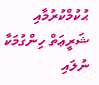ޙުކުމްކުރުމާއި ޝަރީޢަތް ހިންގުމަކާ ނުލައި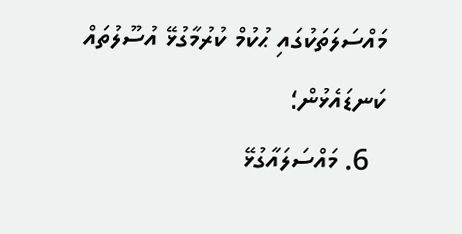މައްސަލަތަކުގައި ޙުކުމް ކުރުމާގުޅޭ އުސޫލުތައް ކަނޑައެޅުން؛
  6. މައްސަލައާގުޅޭ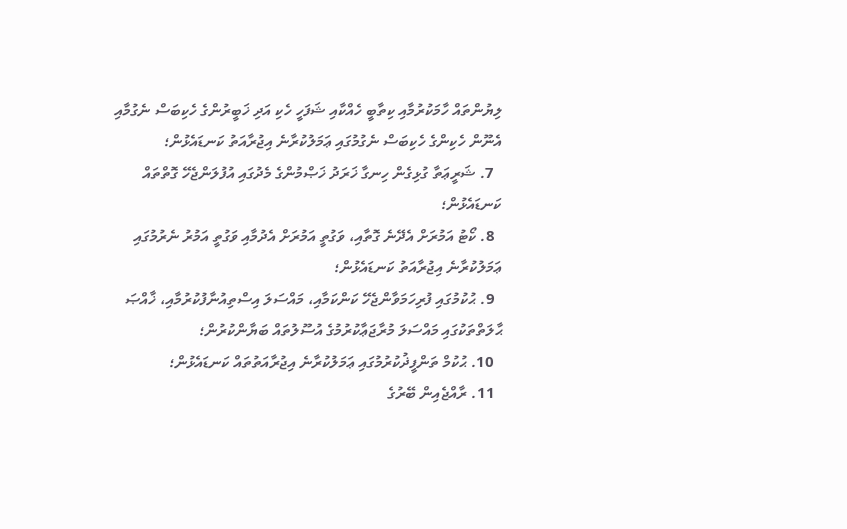ލިޔުންތައް ހާމަކުރުމާއި ކިތާބީ ހެއްކާއި ޝަފަހީ ހެކި އަދި ޚަބީރުންގެ ހެކިބަސް ނެގުމާއި އެނޫން ހެކިންގެ ހެކިބަސް ނެގުމުގައި ޢަމަލުކުރާނެ އިޖުރާއަތު ކަނޑައެޅުން؛
  7. ޝަރީޢަތާ ގުޅިގެން ހިނގާ ޚަރަދު ޚަޞްމުންގެ މެދުގައި އުފުލަންޖެހޭ ގޮތްތައް ކަނޑައެޅުން؛
  8. ކޯޓު އަމުރަށް އެދޭނެ ގޮތާއި، ވަގުތީ އަމުރަށް އެދުމާއި ވަގުތީ އަމުރު ނެރުމުގައި ޢަމަލުކުރާނެ އިޖުރާއަތު ކަނޑައެޅުން؛
  9. ޙުކުމުގައި ފުރިހަމަވާންޖެހޭ ކަންކަމާއި، މައްސަލަ އިސްތިއުނާފުކުރުމާއި، ޚާއްޞަ ޙާލަތްތަކުގައި މައްސަލަ މުރާޖަޢާކުރުމުގެ އުސޫލުތައް ބަޔާންކުރުން؛
  10. ޙުކުމް ތަންފީޛުކުރުމުގައި ޢަމަލުކުރާނެ އިޖުރާއަތުތައް ކަނޑައެޅުން؛
  11. ރާއްޖެއިން ބޭރުގެ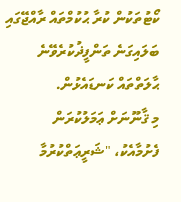ކޯޓުތަކުން ކުރާ ޙުކުމްތައް ރާއްޖޭގައި ބަލައިގަނެ ތަންފީޛުކުރެވޭނެ ޙާލަތްތައް ކަނޑައެޅުން.
މި ޤާނޫނަށް ޢަމަލުކުރަން ފެށުމާއެކު، "ޝަރީޢަތްކުރުމާ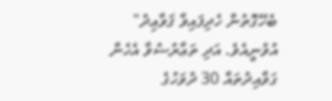ބެހޭގޮތުން ހެދިފައިވާ ޤަވާޢިދު" އުވުނީއެވެ. އަދި ތަޢާރުޟުވާ އެހެން ގަވާއިދުތައް 30 ދުވަހުގެ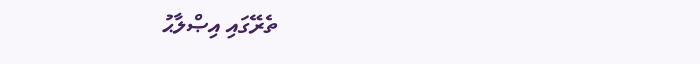ތެރޭގައި އިޞްލާޙު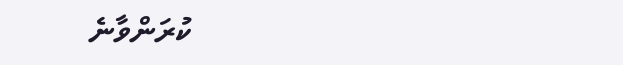ކުރަންވާނެ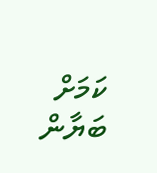ކަމަށް ބަޔާން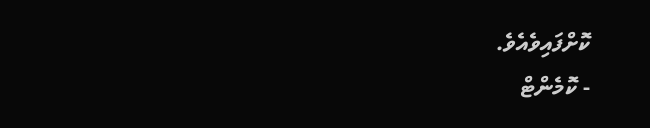ކޮށްފައިވެއެވެ.
- ކޮމެންޓް